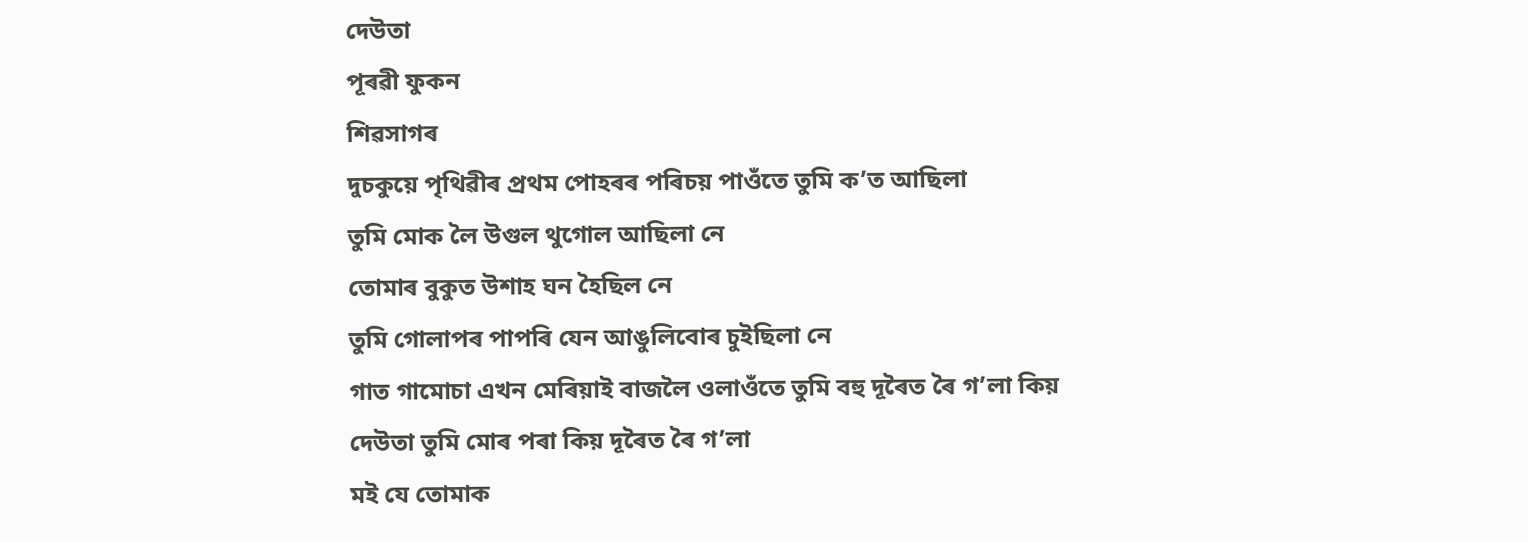দেউতা
পূৰৱী ফুকন
শিৱসাগৰ
দুচকুয়ে পৃথিৱীৰ প্ৰথম পোহৰৰ পৰিচয় পাওঁতে তুমি কʼত আছিলা
তুমি মোক লৈ উগুল থুগোল আছিলা নে
তোমাৰ বুকুত উশাহ ঘন হৈছিল নে
তুমি গোলাপৰ পাপৰি যেন আঙুলিবোৰ চুইছিলা নে
গাত গামোচা এখন মেৰিয়াই বাজলৈ ওলাওঁতে তুমি বহু দূৰৈত ৰৈ গʼলা কিয়
দেউতা তুমি মোৰ পৰা কিয় দূৰৈত ৰৈ গʼলা
মই যে তোমাক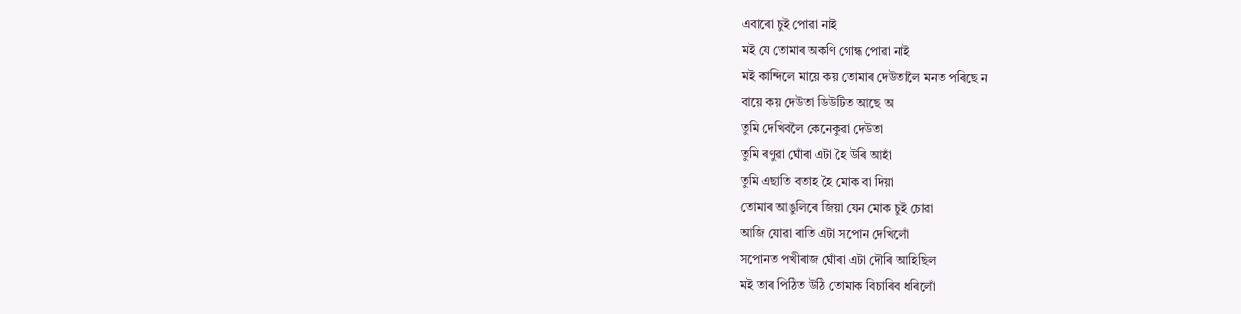এবাৰো চুই পোৱা নাই
মই যে তোমাৰ অকণি গোন্ধ পোৱা নাই
মই কান্দিলে মায়ে কয় তোমাৰ দেউতালৈ মনত পৰিছে ন
বায়ে কয় দেউতা ডিউটিত আছে অ
তুমি দেখিবলৈ কেনেকুৱা দেউতা
তুমি ৰণুৱা ঘোঁৰা এটা হৈ উৰি আহাঁ
তুমি এছাতি বতাহ হৈ মোক বা দিয়া
তোমাৰ আঙুলিৰে জিয়া যেন মোক চুই চোৱা
আজি যোৱা ৰাতি এটা সপোন দেখিলোঁ
সপোনত পখীৰাজ ঘোঁৰা এটা দৌৰি আহিছিল
মই তাৰ পিঠিত উঠি তোমাক বিচাৰিব ধৰিলোঁ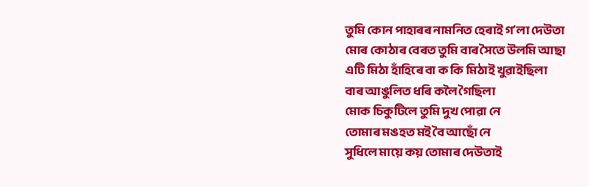তুমি কোন পাহাৰৰ নামনিত হেৰাই গʼলা দেউতা
মোৰ কোঠাৰ বেৰত তুমি বাৰ সৈতে উলমি আছা
এটি মিঠা হাঁহিৰে বা ক কি মিঠাই খুৱাইছিলা
বাৰ আঙুলিত ধৰি কলৈ গৈছিলা
মোক চিকুটিলে তুমি দুখ পোৱা নে
তোমাৰ মঙহত মই বৈ আছোঁ নে
সুধিলে মায়ে কয় তোমাৰ দেউতাই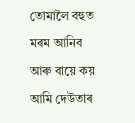তোমালৈ বহুত মৰম আনিব আৰু বায়ে কয় আমি দেউতাৰ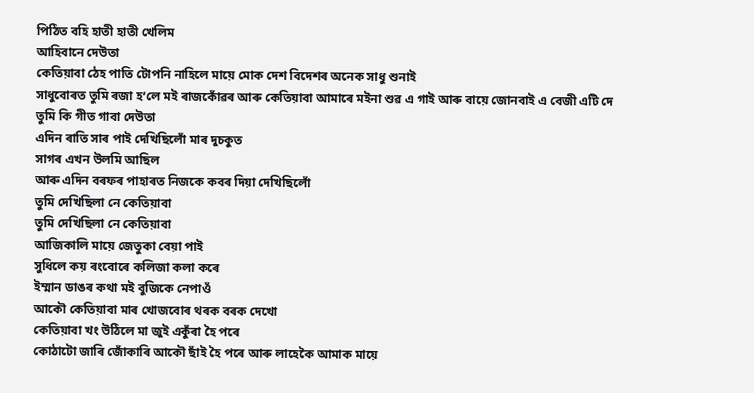পিঠিত বহি হাতী হাতী খেলিম
আহিবানে দেউতা
কেতিয়াবা ঠেহ পাতি টোপনি নাহিলে মায়ে মোক দেশ বিদেশৰ অনেক সাধু শুনাই
সাধুবোৰত তুমি ৰজা হʼলে মই ৰাজকোঁৱৰ আৰু কেতিয়াবা আমাৰে মইনা শুৱ এ গাই আৰু বায়ে জোনবাই এ বেজী এটি দে
তুমি কি গীত গাবা দেউতা
এদিন ৰাতি সাৰ পাই দেখিছিলোঁ মাৰ দুচকুত
সাগৰ এখন উলমি আছিল
আৰু এদিন বৰফৰ পাহাৰত নিজকে কবৰ দিয়া দেখিছিলোঁ
তুমি দেখিছিলা নে কেতিয়াবা
তুমি দেখিছিলা নে কেতিয়াবা
আজিকালি মায়ে জেতুকা বেয়া পাই
সুধিলে কয় ৰংবোৰে কলিজা কলা কৰে
ইম্মান ডাঙৰ কথা মই বুজিকে নেপাওঁ
আকৌ কেতিয়াবা মাৰ খোজবোৰ থৰক বৰক দেখো
কেতিয়াবা খং উঠিলে মা জুই একুঁৰা হৈ পৰে
কোঠাটো জাৰি জোঁকাৰি আকৌ ছাঁই হৈ পৰে আৰু লাহেকৈ আমাক মায়ে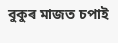বুকুৰ মাজত চপাই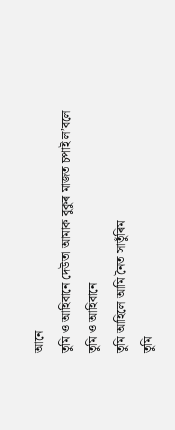আনে
তুমি ও আহিবানে দেউতা আমাক বুকুৰ মাজত চপাই লʼবলে
তুমি ও আহিবানে
তুমি আহিলে আমি নৈত সাতুঁৰিম
তুমি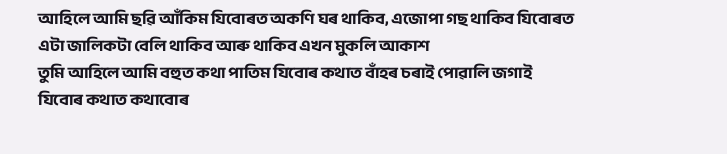আহিলে আমি ছৱি আঁকিম যিবোৰত অকণি ঘৰ থাকিব, এজোপা গছ থাকিব যিবোৰত এটা জালিকটা বেলি থাকিব আৰু থাকিব এখন মুকলি আকাশ
তুমি আহিলে আমি বহুত কথা পাতিম যিবোৰ কথাত বাঁহৰ চৰাই পোৱালি জগাই যিবোৰ কথাত কথাবোৰ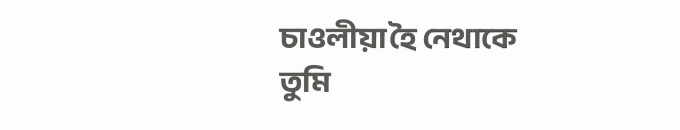চাওলীয়া হৈ নেথাকে
তুমি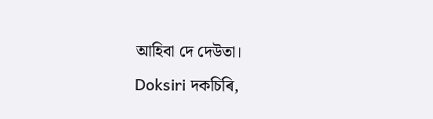আহিবা দে দেউতা।
Doksiri দকচিৰি,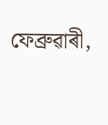ফেব্ৰুৱাৰী,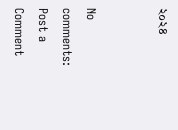২০২৪


No comments:
Post a Comment